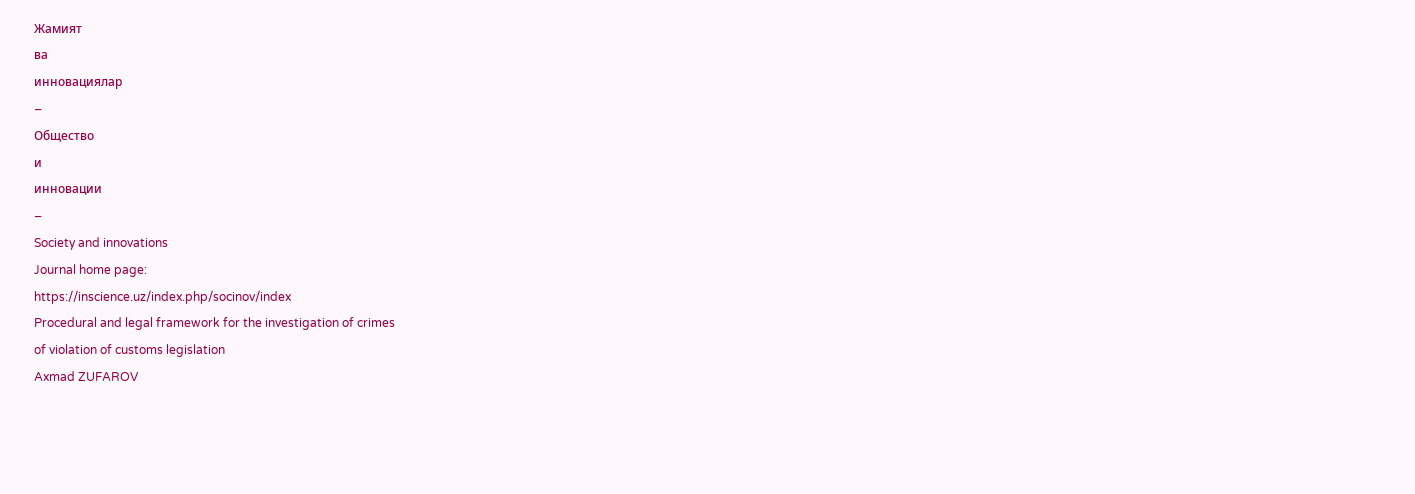Жамият
ва
инновациялар
–
Общество
и
инновации
–
Society and innovations
Journal home page:
https://inscience.uz/index.php/socinov/index
Procedural and legal framework for the investigation of crimes
of violation of customs legislation
Axmad ZUFAROV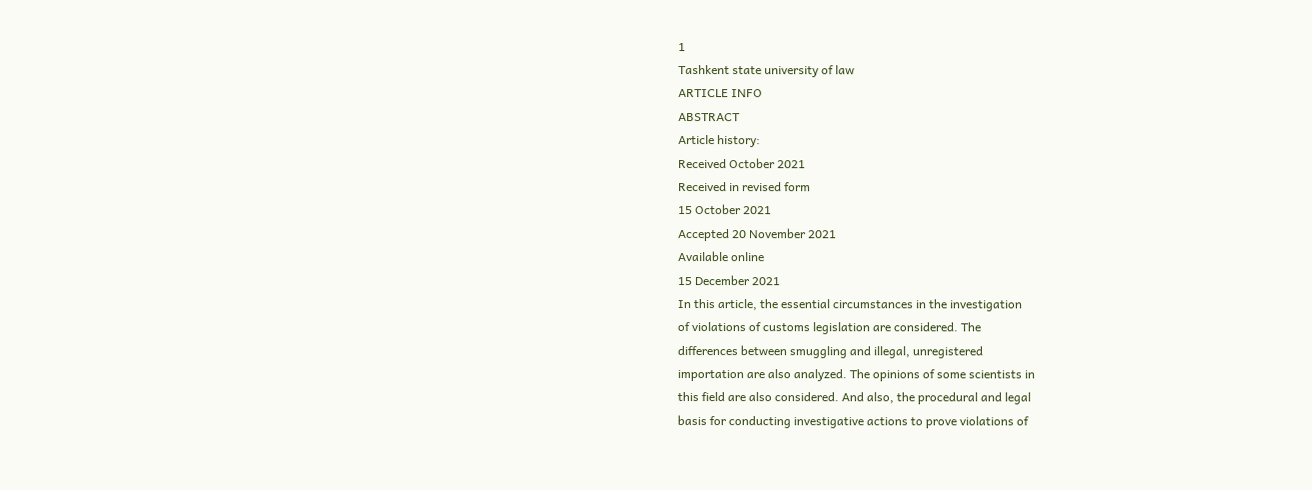1
Tashkent state university of law
ARTICLE INFO
ABSTRACT
Article history:
Received October 2021
Received in revised form
15 October 2021
Accepted 20 November 2021
Available online
15 December 2021
In this article, the essential circumstances in the investigation
of violations of customs legislation are considered. The
differences between smuggling and illegal, unregistered
importation are also analyzed. The opinions of some scientists in
this field are also considered. And also, the procedural and legal
basis for conducting investigative actions to prove violations of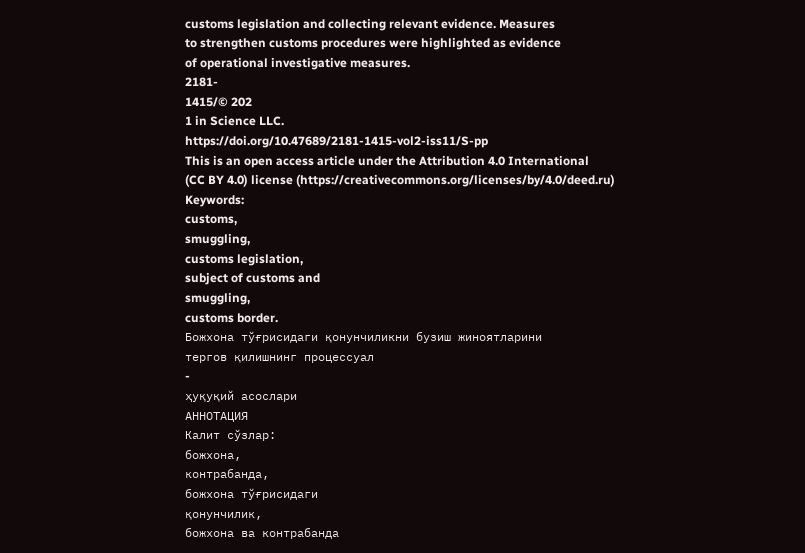customs legislation and collecting relevant evidence. Measures
to strengthen customs procedures were highlighted as evidence
of operational investigative measures.
2181-
1415/© 202
1 in Science LLC.
https://doi.org/10.47689/2181-1415-vol2-iss11/S-pp
This is an open access article under the Attribution 4.0 International
(CC BY 4.0) license (https://creativecommons.org/licenses/by/4.0/deed.ru)
Keywords:
customs,
smuggling,
customs legislation,
subject of customs and
smuggling,
customs border.
Божхона тўғрисидаги қонунчиликни бузиш жиноятларини
тергов қилишнинг процессуал
-
ҳуқуқий асослари
АННОТАЦИЯ
Калит сўзлар:
божхона,
контрабанда,
божхона тўғрисидаги
қонунчилик,
божхона ва контрабанда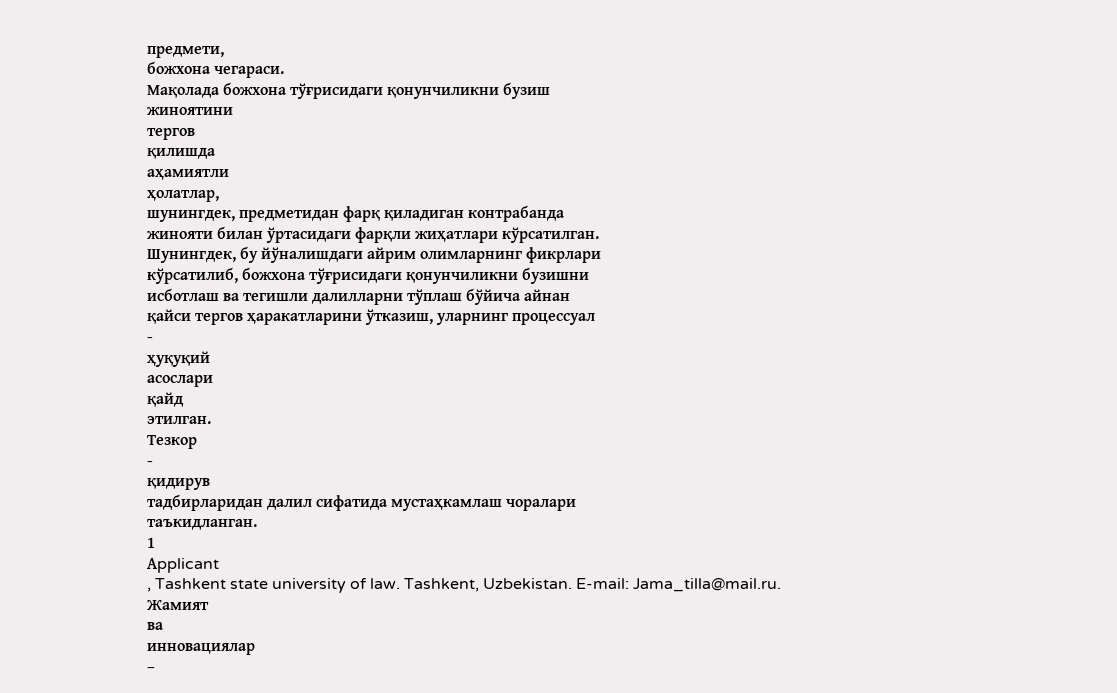предмети,
божхона чегараси.
Мақолада божхона тўғрисидаги қонунчиликни бузиш
жиноятини
тергов
қилишда
аҳамиятли
ҳолатлар,
шунингдек, предметидан фарқ қиладиган контрабанда
жинояти билан ўртасидаги фарқли жиҳатлари кўрсатилган.
Шунингдек, бу йўналишдаги айрим олимларнинг фикрлари
кўрсатилиб, божхона тўғрисидаги қонунчиликни бузишни
исботлаш ва тегишли далилларни тўплаш бўйича айнан
қайси тергов ҳаракатларини ўтказиш, уларнинг процессуал
-
ҳуқуқий
асослари
қайд
этилган.
Тезкор
-
қидирув
тадбирларидан далил сифатида мустаҳкамлаш чоралари
таъкидланган.
1
Аpplicant
, Tashkent state university of law. Tashkent, Uzbekistan. E-mail: Jama_tilla@mail.ru.
Жамият
ва
инновациялар
–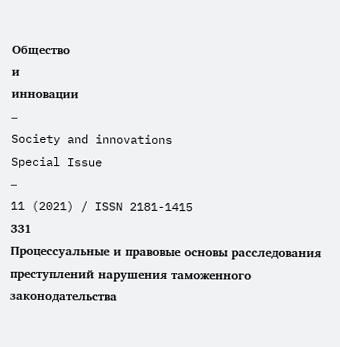Общество
и
инновации
–
Society and innovations
Special Issue
–
11 (2021) / ISSN 2181-1415
331
Процессуальные и правовые основы расследования
преступлений нарушения таможенного законодательства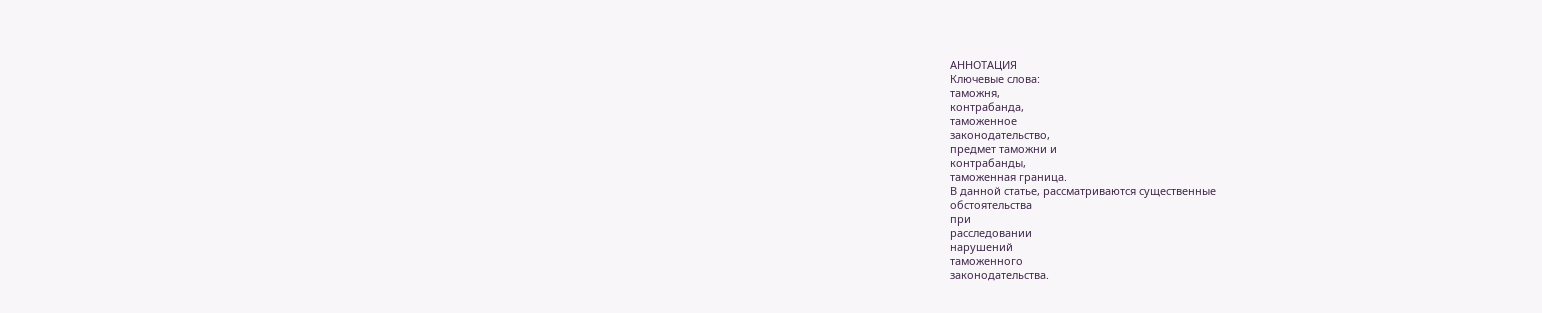АННОТАЦИЯ
Ключевые слова:
таможня,
контрабанда,
таможенное
законодательство,
предмет таможни и
контрабанды,
таможенная граница.
В данной статье, рассматриваются существенные
обстоятельства
при
расследовании
нарушений
таможенного
законодательства.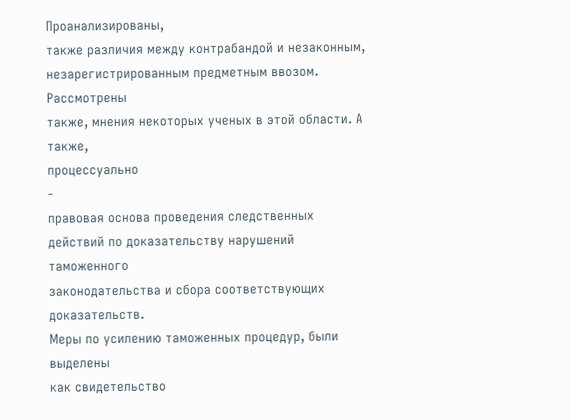Проанализированы,
также различия между контрабандой и незаконным,
незарегистрированным предметным ввозом. Рассмотрены
также, мнения некоторых ученых в этой области. А также,
процессуально
-
правовая основа проведения следственных
действий по доказательству нарушений таможенного
законодательства и сбора соответствующих доказательств.
Меры по усилению таможенных процедур, были выделены
как свидетельство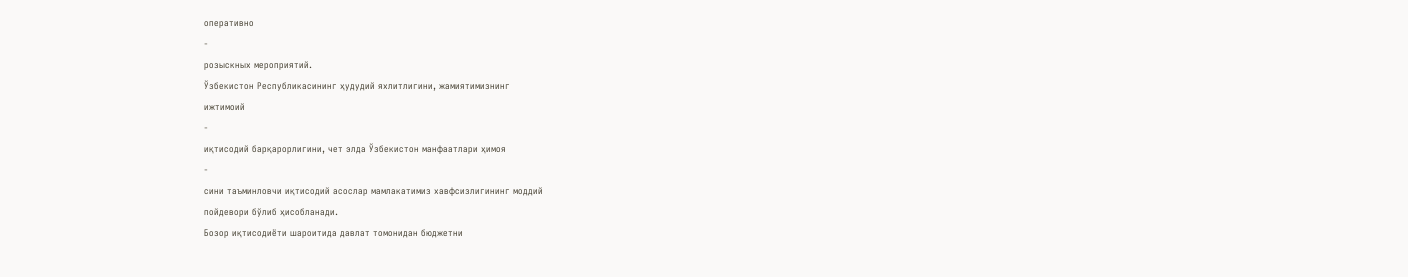оперативно
-
розыскных мероприятий.
Ўзбекистон Республикасининг ҳудудий яхлитлигини, жамиятимизнинг
ижтимоий
-
иқтисодий барқарорлигини, чет элда Ўзбекистон манфаатлари ҳимоя
-
сини таъминловчи иқтисодий асослар мамлакатимиз хавфсизлигининг моддий
пойдевори бўлиб ҳисобланади.
Бозор иқтисодиёти шароитида давлат томонидан бюджетни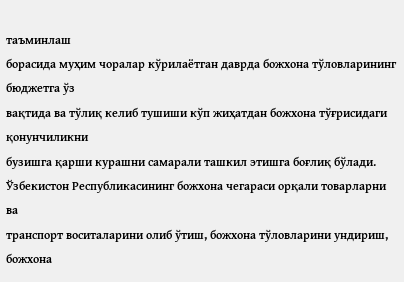таъминлаш
борасида муҳим чоралар кўрилаётган даврда божхона тўловларининг
бюджетга ўз
вақтида ва тўлиқ келиб тушиши кўп жиҳатдан божхона тўғрисидаги қонунчиликни
бузишга қарши курашни самарали ташкил этишга боғлиқ бўлади.
Ўзбекистон Республикасининг божхона чегараси орқали товарларни ва
транспорт воситаларини олиб ўтиш, божхона тўловларини ундириш, божхона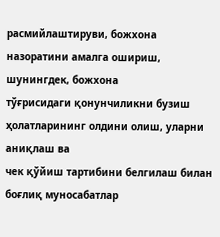расмийлаштируви, божхона назоратини амалга ошириш, шунингдек, божхона
тўғрисидаги қонунчиликни бузиш ҳолатларининг олдини олиш, уларни аниқлаш ва
чек қўйиш тартибини белгилаш билан боғлиқ муносабатлар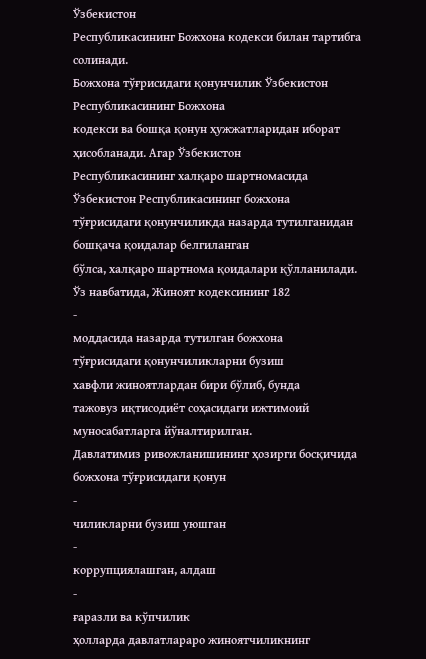Ўзбекистон
Республикасининг Божхона кодекси билан тартибга солинади.
Божхона тўғрисидаги қонунчилик Ўзбекистон Республикасининг Божхона
кодекси ва бошқа қонун ҳужжатларидан иборат ҳисобланади. Агар Ўзбекистон
Республикасининг халқаро шартномасида Ўзбекистон Республикасининг божхона
тўғрисидаги қонунчиликда назарда тутилганидан бошқача қоидалар белгиланган
бўлса, халқаро шартнома қоидалари қўлланилади.
Ўз навбатида, Жиноят кодексининг 182
-
моддасида назарда тутилган божхона
тўғрисидаги қонунчиликларни бузиш
хавфли жиноятлардан бири бўлиб, бунда
тажовуз иқтисодиёт соҳасидаги ижтимоий муносабатларга йўналтирилган.
Давлатимиз ривожланишининг ҳозирги босқичида божхона тўғрисидаги қонун
-
чиликларни бузиш уюшган
-
коррупциялашган, алдаш
-
ғаразли ва кўпчилик
ҳолларда давлатлараро жиноятчиликнинг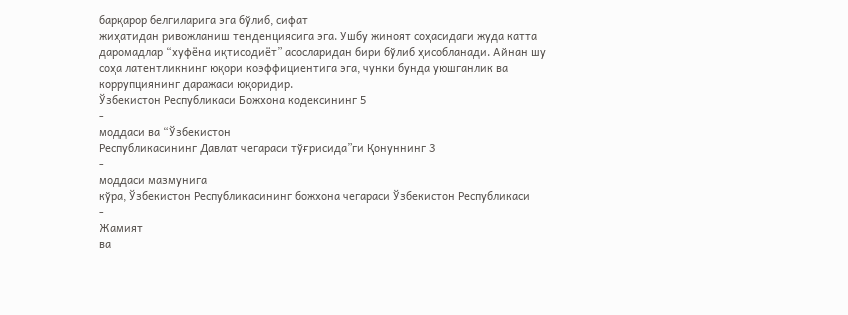барқарор белгиларига эга бўлиб, сифат
жиҳатидан ривожланиш тенденциясига эга. Ушбу жиноят соҳасидаги жуда катта
даромадлар “хуфёна иқтисодиёт” асосларидан бири бўлиб ҳисобланади. Айнан шу
соҳа латентликнинг юқори коэффициентига эга, чунки бунда уюшганлик ва
коррупциянинг даражаси юқоридир.
Ўзбекистон Республикаси Божхона кодексининг 5
-
моддаси ва “Ўзбекистон
Республикасининг Давлат чегараси тўғрисида”ги Қонуннинг 3
-
моддаси мазмунига
кўра, Ўзбекистон Республикасининг божхона чегараси Ўзбекистон Республикаси
-
Жамият
ва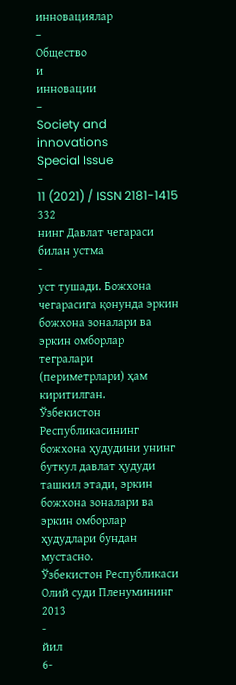инновациялар
–
Общество
и
инновации
–
Society and innovations
Special Issue
–
11 (2021) / ISSN 2181-1415
332
нинг Давлат чегараси билан устма
-
уст тушади. Божхона чегарасига қонунда эркин
божхона зоналари ва эркин омборлар тегралари (периметрлари) ҳам киритилган.
Ўзбекистон Республикасининг божхона ҳудудини унинг буткул давлат ҳудуди
ташкил этади, эркин божхона зоналари ва эркин омборлар ҳудудлари бундан
мустасно.
Ўзбекистон Республикаси Олий суди Пленумининг 2013
-
йил
6-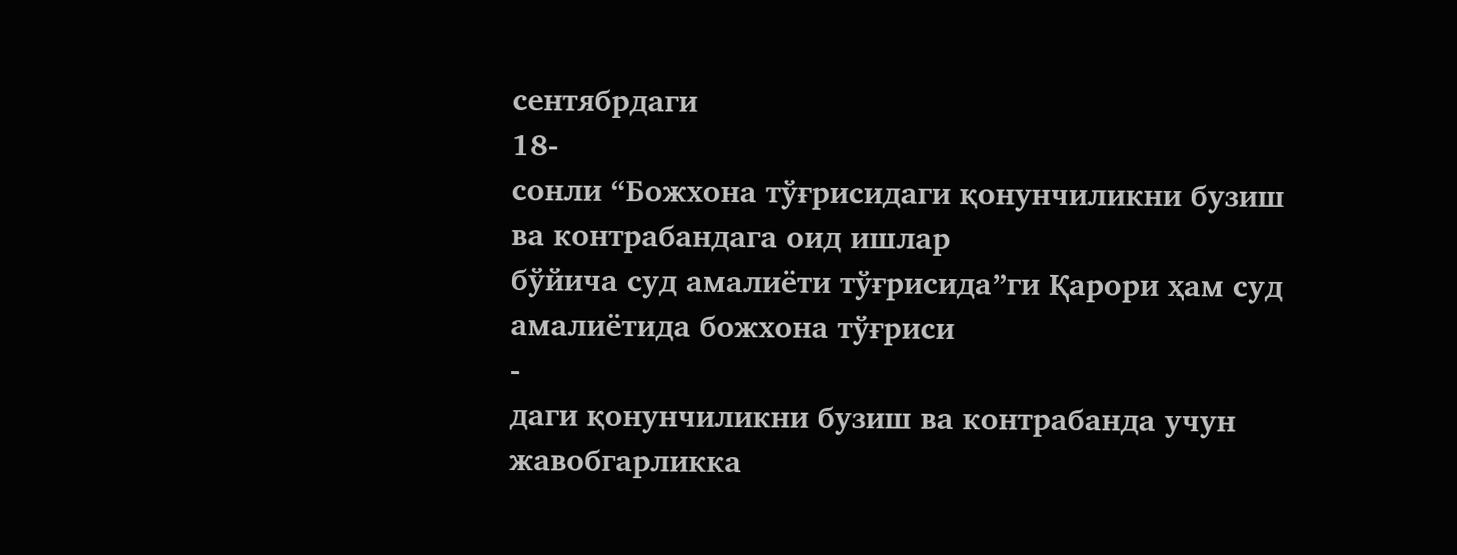сентябрдаги
18-
сонли “Божхона тўғрисидаги қонунчиликни бузиш ва контрабандага оид ишлар
бўйича суд амалиёти тўғрисида”ги Қарори ҳам суд амалиётида божхона тўғриси
-
даги қонунчиликни бузиш ва контрабанда учун жавобгарликка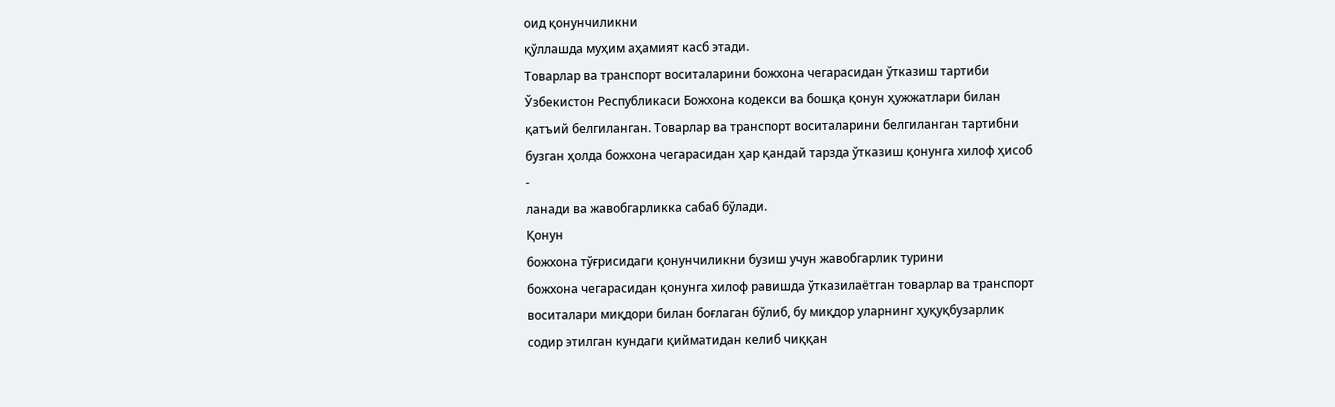оид қонунчиликни
қўллашда муҳим аҳамият касб этади.
Товарлар ва транспорт воситаларини божхона чегарасидан ўтказиш тартиби
Ўзбекистон Республикаси Божхона кодекси ва бошқа қонун ҳужжатлари билан
қатъий белгиланган. Товарлар ва транспорт воситаларини белгиланган тартибни
бузган ҳолда божхона чегарасидан ҳар қандай тарзда ўтказиш қонунга хилоф ҳисоб
-
ланади ва жавобгарликка сабаб бўлади.
Қонун
божхона тўғрисидаги қонунчиликни бузиш учун жавобгарлик турини
божхона чегарасидан қонунга хилоф равишда ўтказилаётган товарлар ва транспорт
воситалари миқдори билан боғлаган бўлиб, бу миқдор уларнинг ҳуқуқбузарлик
содир этилган кундаги қийматидан келиб чиққан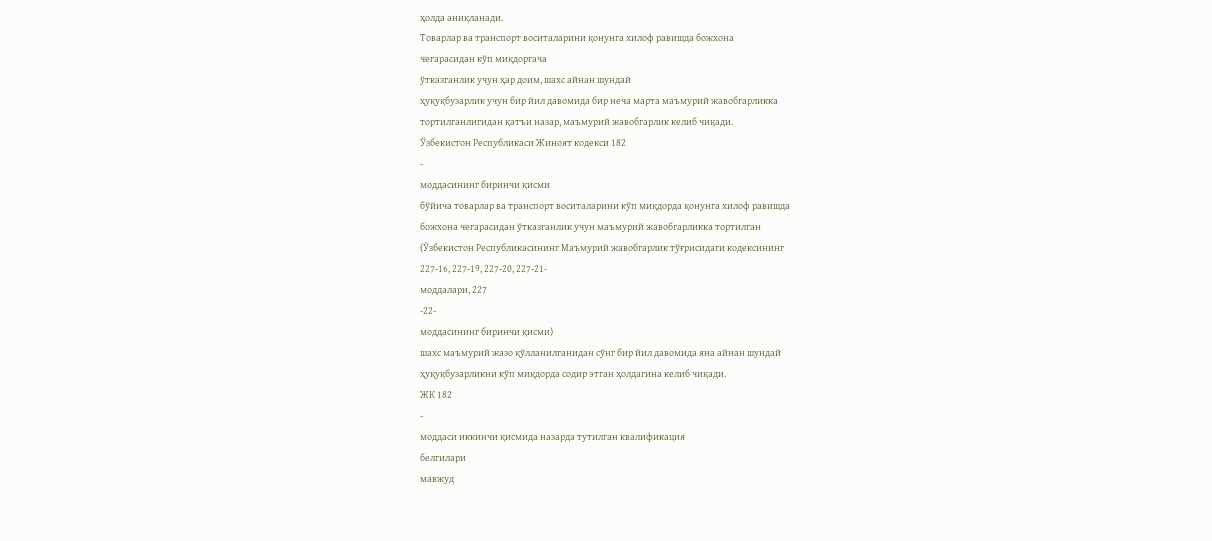ҳолда аниқланади.
Товарлар ва транспорт воситаларини қонунга хилоф равишда божхона
чегарасидан кўп миқдоргача
ўтказганлик учун ҳар доим, шахс айнан шундай
ҳуқуқбузарлик учун бир йил давомида бир неча марта маъмурий жавобгарликка
тортилганлигидан қатъи назар, маъмурий жавобгарлик келиб чиқади.
Ўзбекистон Республикаси Жиноят кодекси 182
-
моддасининг биринчи қисми
бўйича товарлар ва транспорт воситаларини кўп миқдорда қонунга хилоф равишда
божхона чегарасидан ўтказганлик учун маъмурий жавобгарликка тортилган
(Ўзбекистон Республикасининг Маъмурий жавобгарлик тўғрисидаги кодексининг
227-16, 227-19, 227-20, 227-21-
моддалари, 227
-22-
моддасининг биринчи қисми)
шахс маъмурий жазо қўлланилганидан сўнг бир йил давомида яна айнан шундай
ҳуқуқбузарликни кўп миқдорда содир этган ҳолдагина келиб чиқади.
ЖК 182
-
моддаси иккинчи қисмида назарда тутилган квалификация
белгилари
мавжуд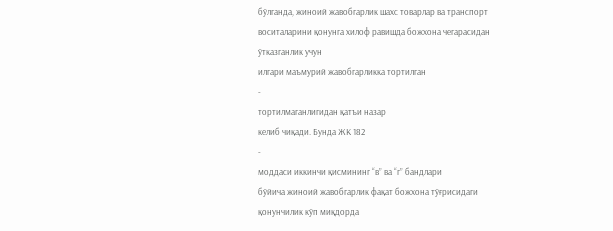бўлганда, жиноий жавобгарлик шахс товарлар ва транспорт
воситаларини қонунга хилоф равишда божхона чегарасидан ўтказганлик учун
илгари маъмурий жавобгарликка тортилган
-
тортилмаганлигидан қатъи назар
келиб чиқади. Бунда ЖК 182
-
моддаси иккинчи қисмининг “в” ва “г” бандлари
бўйича жиноий жавобгарлик фақат божхона тўғрисидаги қонунчилик кўп миқдорда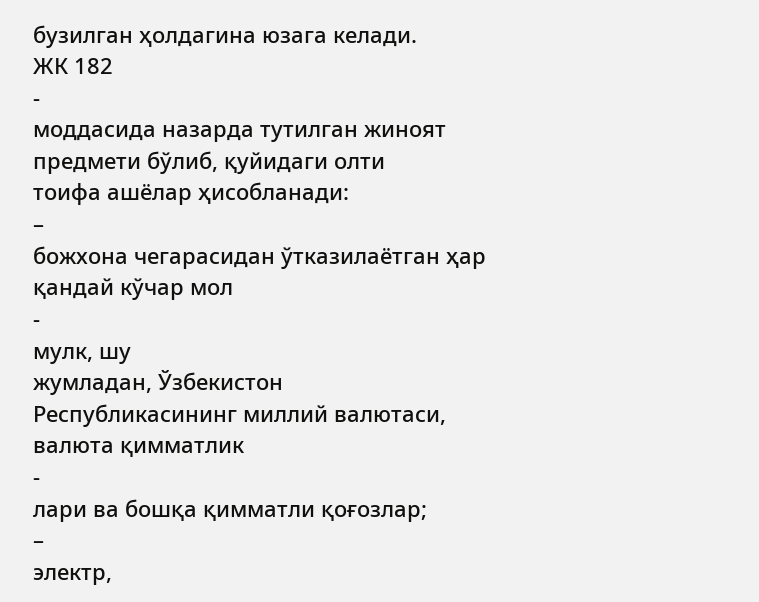бузилган ҳолдагина юзага келади.
ЖК 182
-
моддасида назарда тутилган жиноят предмети бўлиб, қуйидаги олти
тоифа ашёлар ҳисобланади:
–
божхона чегарасидан ўтказилаётган ҳар қандай кўчар мол
-
мулк, шу
жумладан, Ўзбекистон Республикасининг миллий валютаси, валюта қимматлик
-
лари ва бошқа қимматли қоғозлар;
–
электр,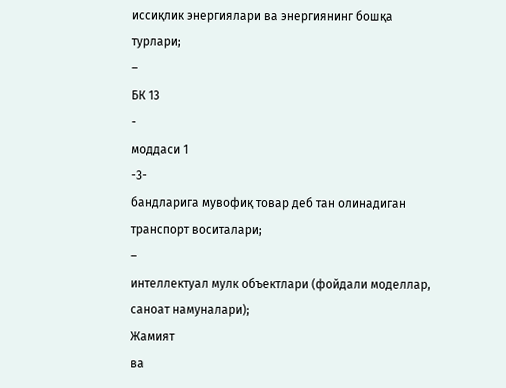иссиқлик энергиялари ва энергиянинг бошқа турлари;
–
БК 13
-
моддаси 1
-3-
бандларига мувофиқ товар деб тан олинадиган
транспорт воситалари;
–
интеллектуал мулк объектлари (фойдали моделлар, саноат намуналари);
Жамият
ва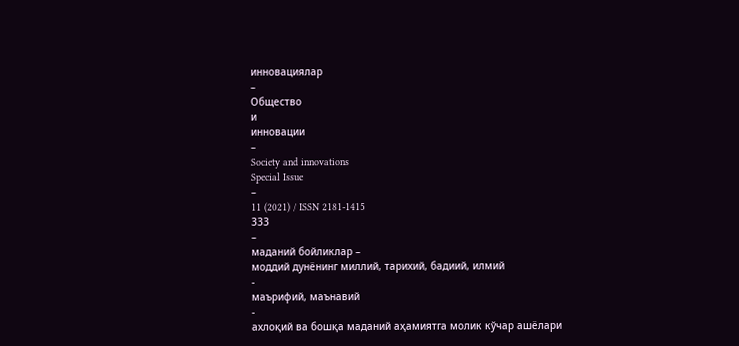инновациялар
–
Общество
и
инновации
–
Society and innovations
Special Issue
–
11 (2021) / ISSN 2181-1415
333
–
маданий бойликлар –
моддий дунёнинг миллий, тарихий, бадиий, илмий
-
маърифий, маънавий
-
ахлоқий ва бошқа маданий аҳамиятга молик кўчар ашёлари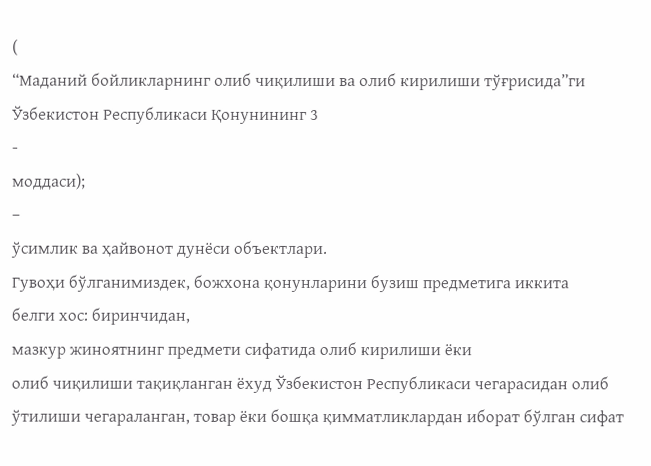(
“Маданий бойликларнинг олиб чиқилиши ва олиб кирилиши тўғрисида”ги
Ўзбекистон Республикаси Қонунининг 3
-
моддаси);
–
ўсимлик ва ҳайвонот дунёси объектлари.
Гувоҳи бўлганимиздек, божхона қонунларини бузиш предметига иккита
белги хос: биринчидан,
мазкур жиноятнинг предмети сифатида олиб кирилиши ёки
олиб чиқилиши тақиқланган ёхуд Ўзбекистон Республикаси чегарасидан олиб
ўтилиши чегараланган, товар ёки бошқа қимматликлардан иборат бўлган сифат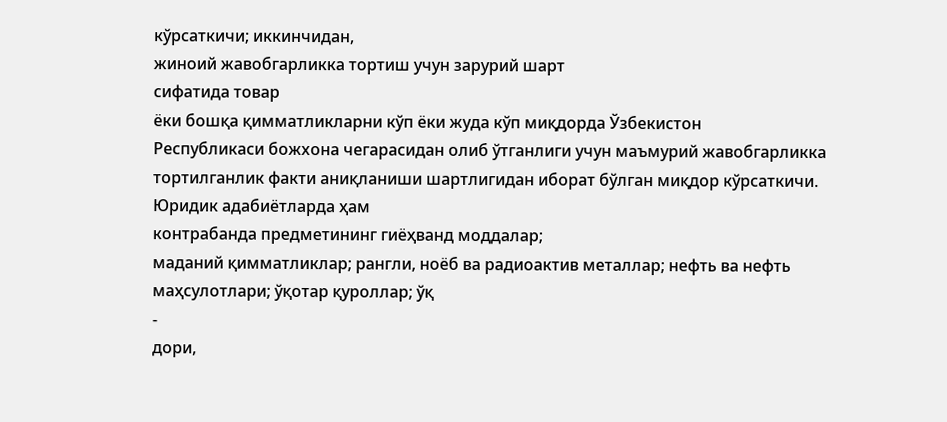кўрсаткичи; иккинчидан,
жиноий жавобгарликка тортиш учун зарурий шарт
сифатида товар
ёки бошқа қимматликларни кўп ёки жуда кўп миқдорда Ўзбекистон
Республикаси божхона чегарасидан олиб ўтганлиги учун маъмурий жавобгарликка
тортилганлик факти аниқланиши шартлигидан иборат бўлган миқдор кўрсаткичи.
Юридик адабиётларда ҳам
контрабанда предметининг гиёҳванд моддалар;
маданий қимматликлар; рангли, ноёб ва радиоактив металлар; нефть ва нефть
маҳсулотлари; ўқотар қуроллар; ўқ
-
дори,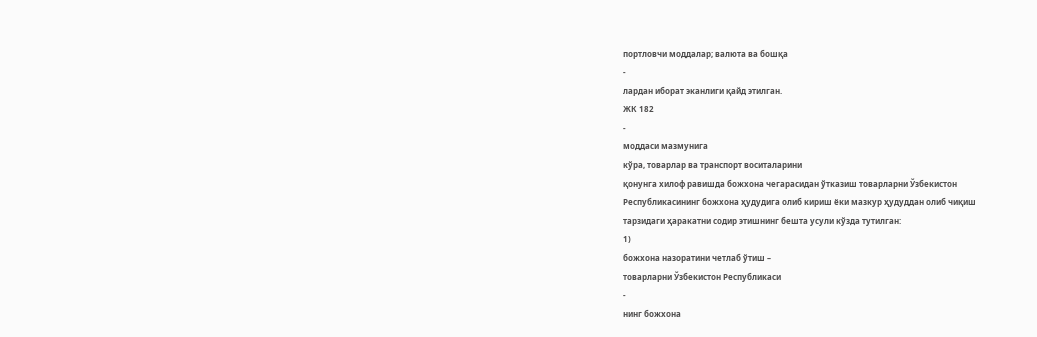портловчи моддалар; валюта ва бошқа
-
лардан иборат эканлиги қайд этилган.
ЖК 182
-
моддаси мазмунига
кўра, товарлар ва транспорт воситаларини
қонунга хилоф равишда божхона чегарасидан ўтказиш товарларни Ўзбекистон
Республикасининг божхона ҳудудига олиб кириш ёки мазкур ҳудуддан олиб чиқиш
тарзидаги ҳаракатни содир этишнинг бешта усули кўзда тутилган:
1)
божхона назоратини четлаб ўтиш –
товарларни Ўзбекистон Республикаси
-
нинг божхона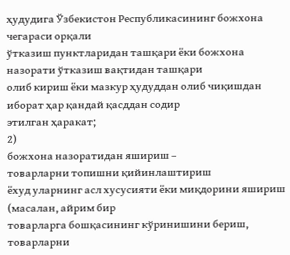ҳудудига Ўзбекистон Республикасининг божхона чегараси орқали
ўтказиш пунктларидан ташқари ёки божхона назорати ўтказиш вақтидан ташқари
олиб кириш ёки мазкур ҳудуддан олиб чиқишдан
иборат ҳар қандай қасддан содир
этилган ҳаракат;
2)
божхона назоратидан яшириш –
товарларни топишни қийинлаштириш
ёхуд уларнинг асл хусусияти ёки миқдорини яшириш (масалан, айрим бир
товарларга бошқасининг кўринишини бериш, товарларни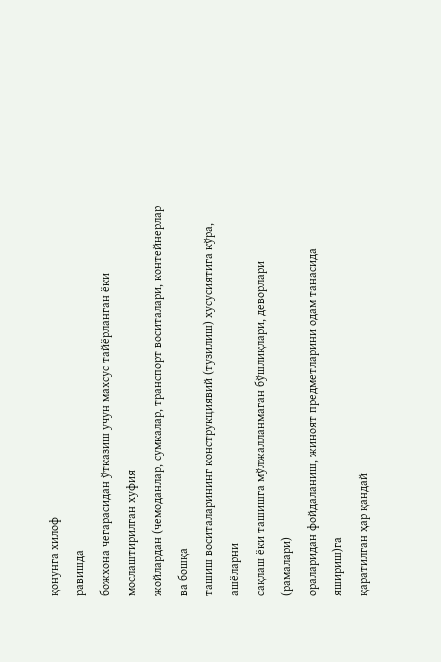қонунга хилоф
равишда
божхона чегарасидан ўтказиш учун махсус тайёрланган ёки мослаштирилган хуфия
жойлардан (чемоданлар, сумкалар, транспорт воситалари, контейнерлар ва бошқа
ташиш воситаларининг конструкциявий (тузилиш) хусусиятига кўра, ашёларни
сақлаш ёки ташишга мўлжалланмаган бўшлиқлари, деворлари (рамалари)
ораларидан фойдаланиш, жиноят предметларини одам танасида яшириш)га
қаратилган ҳар қандай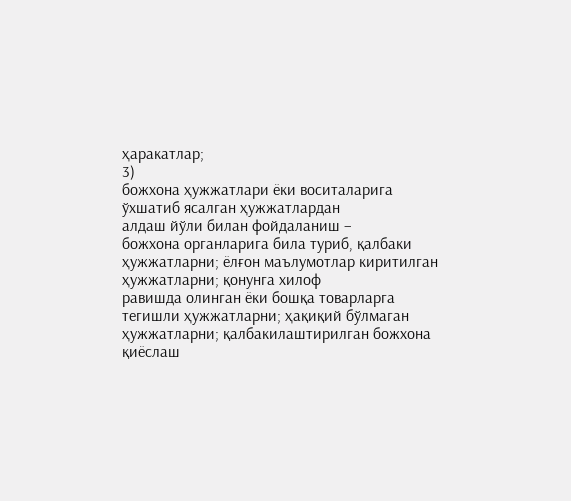ҳаракатлар;
3)
божхона ҳужжатлари ёки воситаларига ўхшатиб ясалган ҳужжатлардан
алдаш йўли билан фойдаланиш –
божхона органларига била туриб, қалбаки
ҳужжатларни; ёлғон маълумотлар киритилган ҳужжатларни; қонунга хилоф
равишда олинган ёки бошқа товарларга тегишли ҳужжатларни; ҳақиқий бўлмаган
ҳужжатларни; қалбакилаштирилган божхона қиёслаш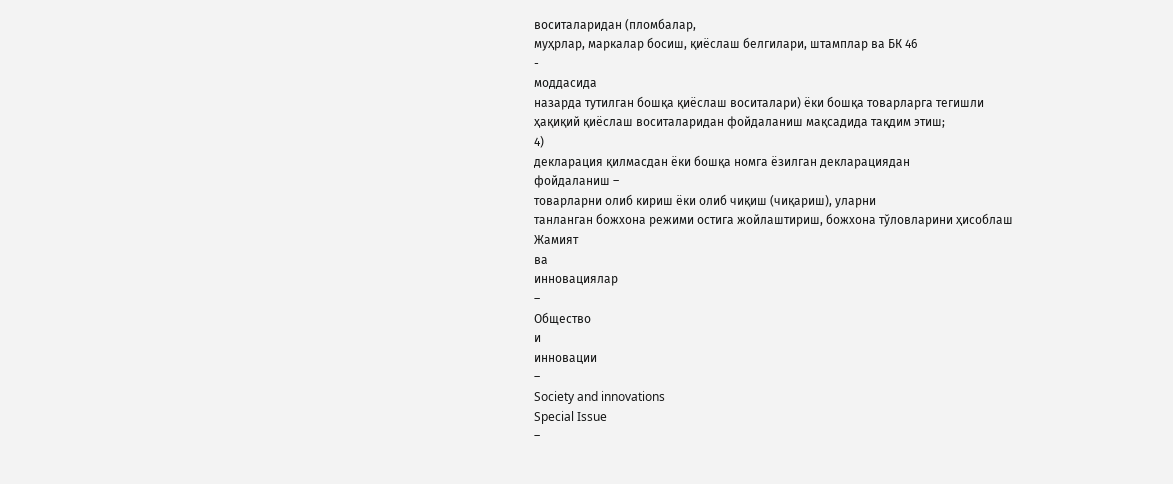воситаларидан (пломбалар,
муҳрлар, маркалар босиш, қиёслаш белгилари, штамплар ва БК 46
-
моддасида
назарда тутилган бошқа қиёслаш воситалари) ёки бошқа товарларга тегишли
ҳақиқий қиёслаш воситаларидан фойдаланиш мақсадида тақдим этиш;
4)
декларация қилмасдан ёки бошқа номга ёзилган декларациядан
фойдаланиш –
товарларни олиб кириш ёки олиб чиқиш (чиқариш), уларни
танланган божхона режими остига жойлаштириш, божхона тўловларини ҳисоблаш
Жамият
ва
инновациялар
–
Общество
и
инновации
–
Society and innovations
Special Issue
–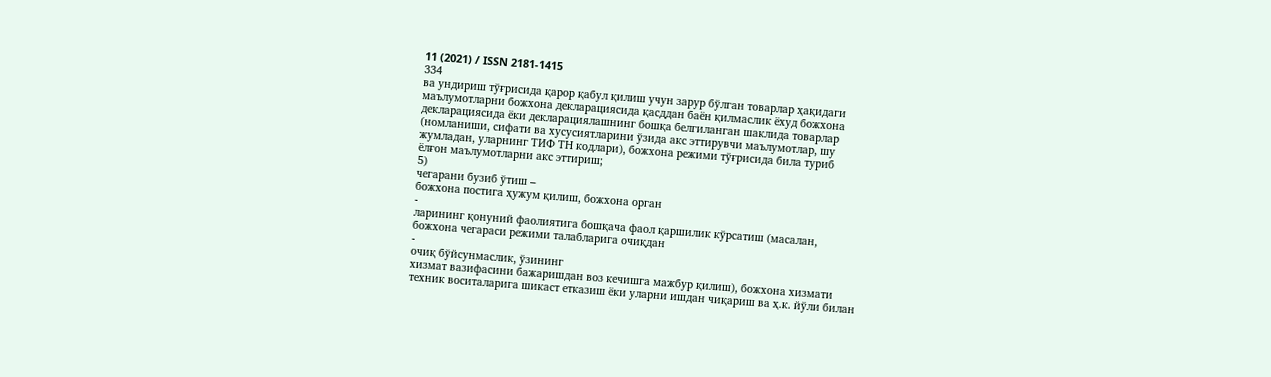11 (2021) / ISSN 2181-1415
334
ва ундириш тўғрисида қарор қабул қилиш учун зарур бўлган товарлар ҳақидаги
маълумотларни божхона декларациясида қасддан баён қилмаслик ёхуд божхона
декларациясида ёки декларациялашнинг бошқа белгиланган шаклида товарлар
(номланиши, сифати ва хусусиятларини ўзида акс эттирувчи маълумотлар, шу
жумладан, уларнинг ТИФ ТН кодлари), божхона режими тўғрисида била туриб
ёлғон маълумотларни акс эттириш;
5)
чегарани бузиб ўтиш –
божхона постига ҳужум қилиш, божхона орган
-
ларининг қонуний фаолиятига бошқача фаол қаршилик кўрсатиш (масалан,
божхона чегараси режими талабларига очиқдан
-
очиқ бўйсунмаслик, ўзининг
хизмат вазифасини бажаришдан воз кечишга мажбур қилиш), божхона хизмати
техник воситаларига шикаст етказиш ёки уларни ишдан чиқариш ва ҳ.к. йўли билан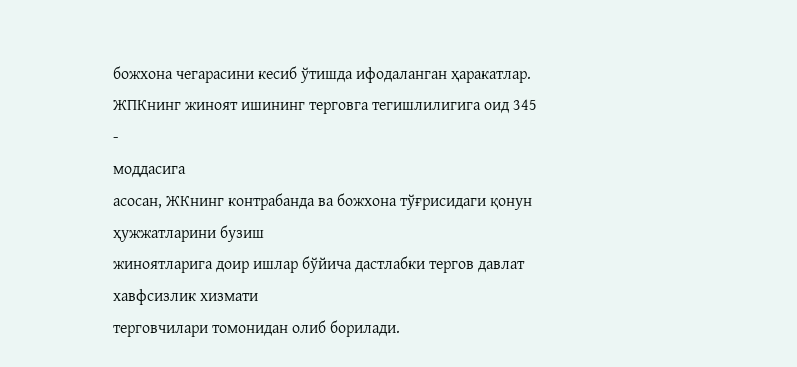божхона чегарасини кесиб ўтишда ифодаланган ҳаракатлар.
ЖПКнинг жиноят ишининг терговга тегишлилигига оид 345
-
моддасига
асосан, ЖКнинг контрабанда ва божхона тўғрисидаги қонун ҳужжатларини бузиш
жиноятларига доир ишлар бўйича дастлабки тергов давлат хавфсизлик хизмати
терговчилари томонидан олиб борилади.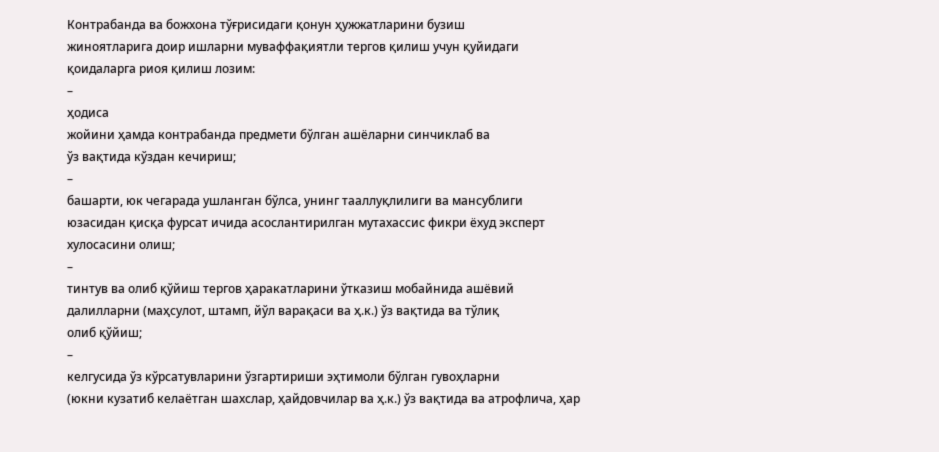Контрабанда ва божхона тўғрисидаги қонун ҳужжатларини бузиш
жиноятларига доир ишларни муваффақиятли тергов қилиш учун қуйидаги
қоидаларга риоя қилиш лозим:
–
ҳодиса
жойини ҳамда контрабанда предмети бўлган ашёларни синчиклаб ва
ўз вақтида кўздан кечириш;
–
башарти, юк чегарада ушланган бўлса, унинг тааллуқлилиги ва мансублиги
юзасидан қисқа фурсат ичида асослантирилган мутахассис фикри ёхуд эксперт
хулосасини олиш;
–
тинтув ва олиб қўйиш тергов ҳаракатларини ўтказиш мобайнида ашёвий
далилларни (маҳсулот, штамп, йўл варақаси ва ҳ.к.) ўз вақтида ва тўлиқ
олиб қўйиш;
–
келгусида ўз кўрсатувларини ўзгартириши эҳтимоли бўлган гувоҳларни
(юкни кузатиб келаётган шахслар, ҳайдовчилар ва ҳ.к.) ўз вақтида ва атрофлича, ҳар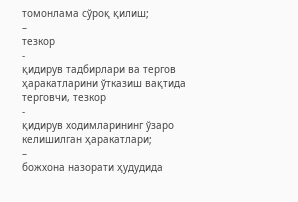томонлама сўроқ қилиш;
–
тезкор
-
қидирув тадбирлари ва тергов ҳаракатларини ўтказиш вақтида
терговчи, тезкор
-
қидирув ходимларининг ўзаро келишилган ҳаракатлари;
–
божхона назорати ҳудудида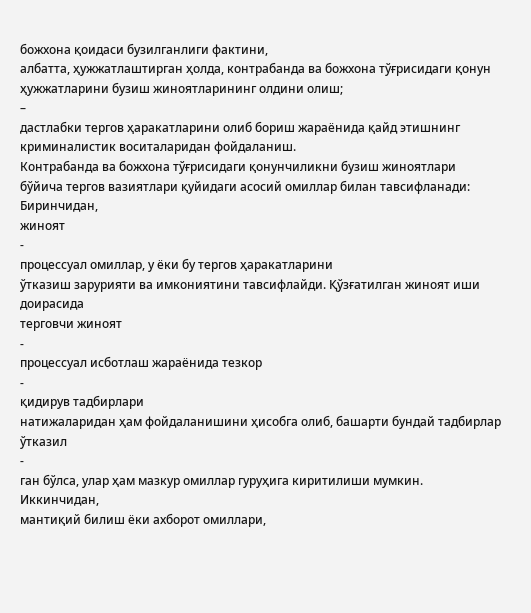божхона қоидаси бузилганлиги фактини,
албатта, ҳужжатлаштирган ҳолда, контрабанда ва божхона тўғрисидаги қонун
ҳужжатларини бузиш жиноятларининг олдини олиш;
–
дастлабки тергов ҳаракатларини олиб бориш жараёнида қайд этишнинг
криминалистик воситаларидан фойдаланиш.
Контрабанда ва божхона тўғрисидаги қонунчиликни бузиш жиноятлари
бўйича тергов вазиятлари қуйидаги асосий омиллар билан тавсифланади:
Биринчидан,
жиноят
-
процессуал омиллар, у ёки бу тергов ҳаракатларини
ўтказиш зарурияти ва имкониятини тавсифлайди. Қўзғатилган жиноят иши доирасида
терговчи жиноят
-
процессуал исботлаш жараёнида тезкор
-
қидирув тадбирлари
натижаларидан ҳам фойдаланишини ҳисобга олиб, башарти бундай тадбирлар ўтказил
-
ган бўлса, улар ҳам мазкур омиллар гуруҳига киритилиши мумкин.
Иккинчидан,
мантиқий билиш ёки ахборот омиллари,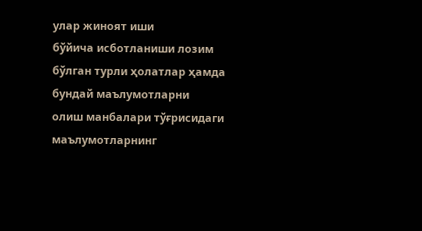улар жиноят иши
бўйича исботланиши лозим бўлган турли ҳолатлар ҳамда бундай маълумотларни
олиш манбалари тўғрисидаги маълумотларнинг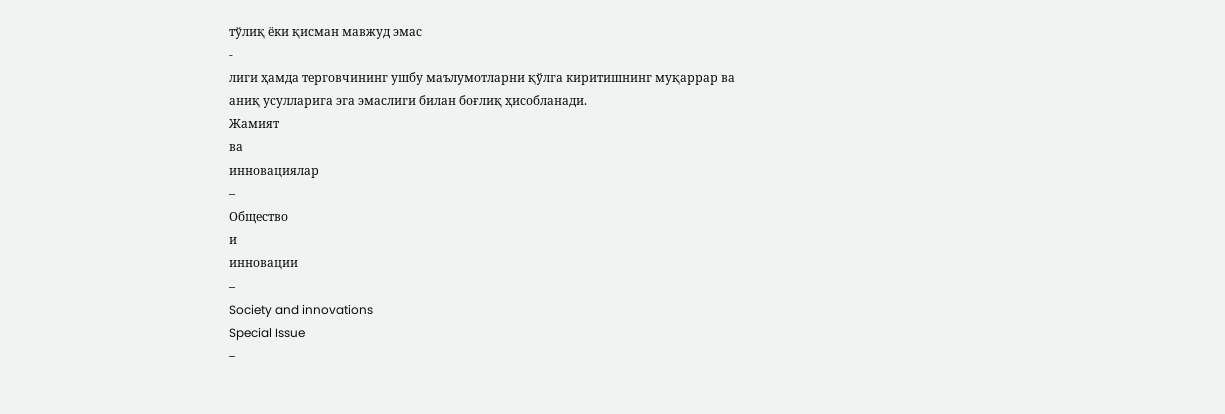тўлиқ ёки қисман мавжуд эмас
-
лиги ҳамда терговчининг ушбу маълумотларни қўлга киритишнинг муқаррар ва
аниқ усулларига эга эмаслиги билан боғлиқ ҳисобланади.
Жамият
ва
инновациялар
–
Общество
и
инновации
–
Society and innovations
Special Issue
–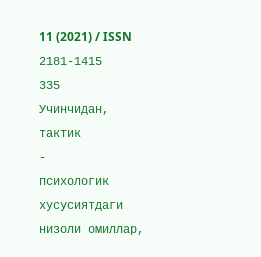11 (2021) / ISSN 2181-1415
335
Учинчидан,
тактик
-
психологик хусусиятдаги низоли омиллар,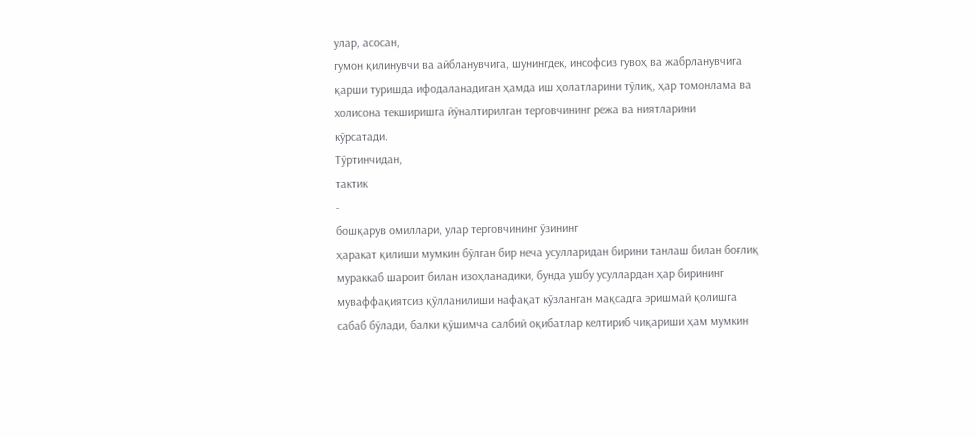улар, асосан,
гумон қилинувчи ва айбланувчига, шунингдек, инсофсиз гувоҳ ва жабрланувчига
қарши туришда ифодаланадиган ҳамда иш ҳолатларини тўлиқ, ҳар томонлама ва
холисона текширишга йўналтирилган терговчининг режа ва ниятларини
кўрсатади.
Тўртинчидан,
тактик
-
бошқарув омиллари, улар терговчининг ўзининг
ҳаракат қилиши мумкин бўлган бир неча усулларидан бирини танлаш билан боғлиқ
мураккаб шароит билан изоҳланадики, бунда ушбу усуллардан ҳар бирининг
муваффақиятсиз қўлланилиши нафақат кўзланган мақсадга эришмай қолишга
сабаб бўлади, балки қўшимча салбий оқибатлар келтириб чиқариши ҳам мумкин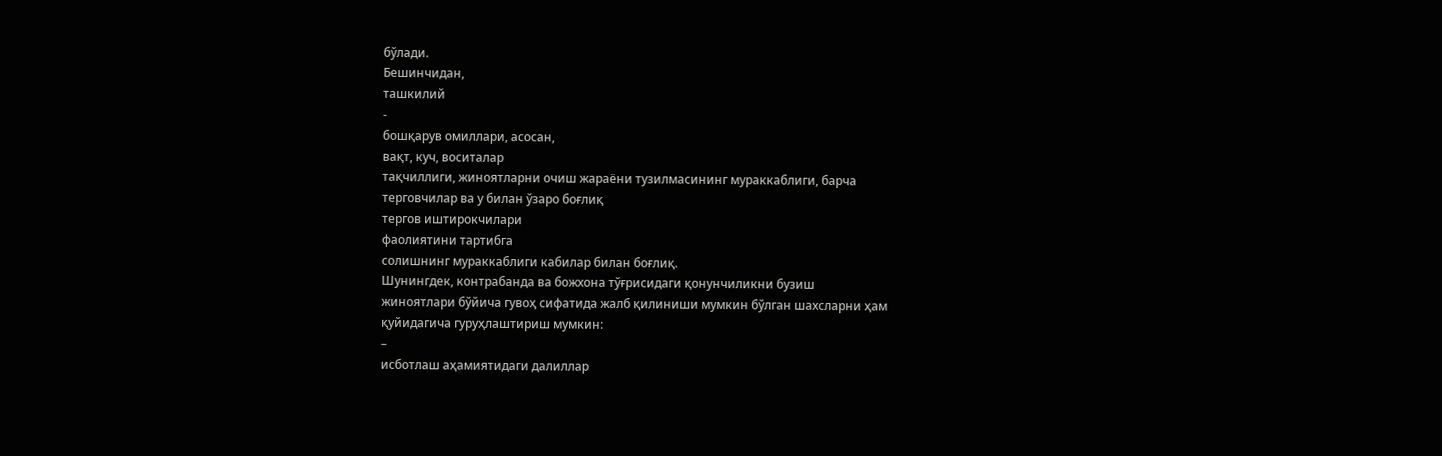бўлади.
Бешинчидан,
ташкилий
-
бошқарув омиллари, асосан,
вақт, куч, воситалар
тақчиллиги, жиноятларни очиш жараёни тузилмасининг мураккаблиги, барча
терговчилар ва у билан ўзаро боғлиқ
тергов иштирокчилари
фаолиятини тартибга
солишнинг мураккаблиги кабилар билан боғлиқ.
Шунингдек, контрабанда ва божхона тўғрисидаги қонунчиликни бузиш
жиноятлари бўйича гувоҳ сифатида жалб қилиниши мумкин бўлган шахсларни ҳам
қуйидагича гуруҳлаштириш мумкин:
–
исботлаш аҳамиятидаги далиллар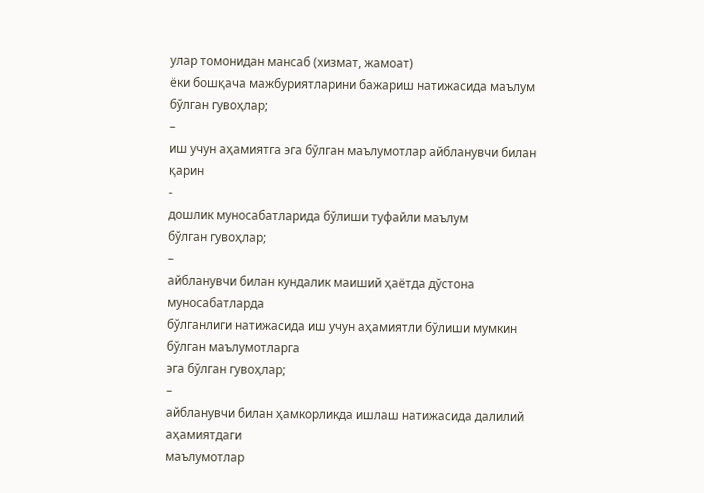улар томонидан мансаб (хизмат, жамоат)
ёки бошқача мажбуриятларини бажариш натижасида маълум бўлган гувоҳлар;
–
иш учун аҳамиятга эга бўлган маълумотлар айбланувчи билан қарин
-
дошлик муносабатларида бўлиши туфайли маълум
бўлган гувоҳлар;
–
айбланувчи билан кундалик маиший ҳаётда дўстона муносабатларда
бўлганлиги натижасида иш учун аҳамиятли бўлиши мумкин бўлган маълумотларга
эга бўлган гувоҳлар;
–
айбланувчи билан ҳамкорликда ишлаш натижасида далилий аҳамиятдаги
маълумотлар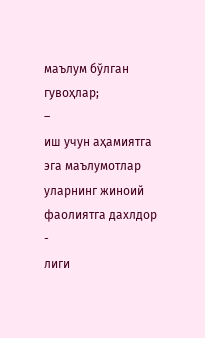маълум бўлган гувоҳлар;
–
иш учун аҳамиятга эга маълумотлар уларнинг жиноий фаолиятга дахлдор
-
лиги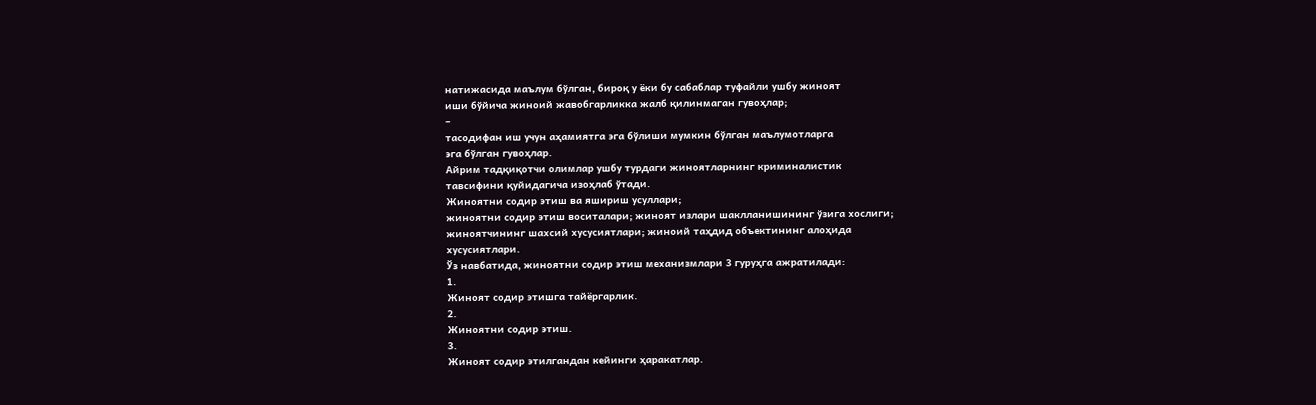натижасида маълум бўлган, бироқ у ёки бу сабаблар туфайли ушбу жиноят
иши бўйича жиноий жавобгарликка жалб қилинмаган гувоҳлар;
–
тасодифан иш учун аҳамиятга эга бўлиши мумкин бўлган маълумотларга
эга бўлган гувоҳлар.
Айрим тадқиқотчи олимлар ушбу турдаги жиноятларнинг криминалистик
тавсифини қуйидагича изоҳлаб ўтади.
Жиноятни содир этиш ва яшириш усуллари;
жиноятни содир этиш воситалари; жиноят излари шаклланишининг ўзига хослиги;
жиноятчининг шахсий хусусиятлари; жиноий таҳдид объектининг алоҳида
хусусиятлари.
Ўз навбатида, жиноятни содир этиш механизмлари 3 гуруҳга ажратилади:
1.
Жиноят содир этишга тайёргарлик.
2.
Жиноятни содир этиш.
3.
Жиноят содир этилгандан кейинги ҳаракатлар.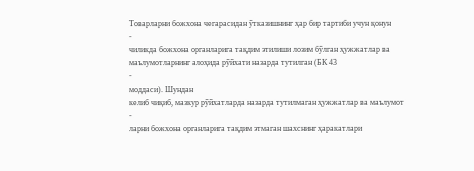Товарларни божхона чегарасидан ўтказишнинг ҳар бир тартиби учун қонун
-
чиликда божхона органларига тақдим этилиши лозим бўлган ҳужжатлар ва
маълумотларнинг алоҳида рўйхати назарда тутилган (БК 43
-
моддаси). Шундан
келиб чиқиб, мазкур рўйхатларда назарда тутилмаган ҳужжатлар ва маълумот
-
ларни божхона органларига тақдим этмаган шахснинг ҳаракатлари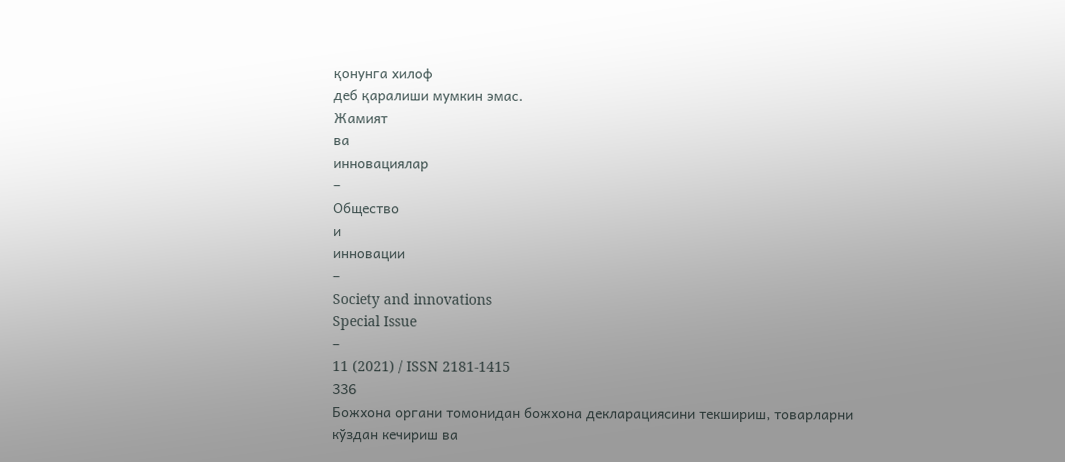қонунга хилоф
деб қаралиши мумкин эмас.
Жамият
ва
инновациялар
–
Общество
и
инновации
–
Society and innovations
Special Issue
–
11 (2021) / ISSN 2181-1415
336
Божхона органи томонидан божхона декларациясини текшириш, товарларни
кўздан кечириш ва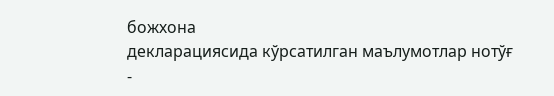божхона
декларациясида кўрсатилган маълумотлар нотўғ
-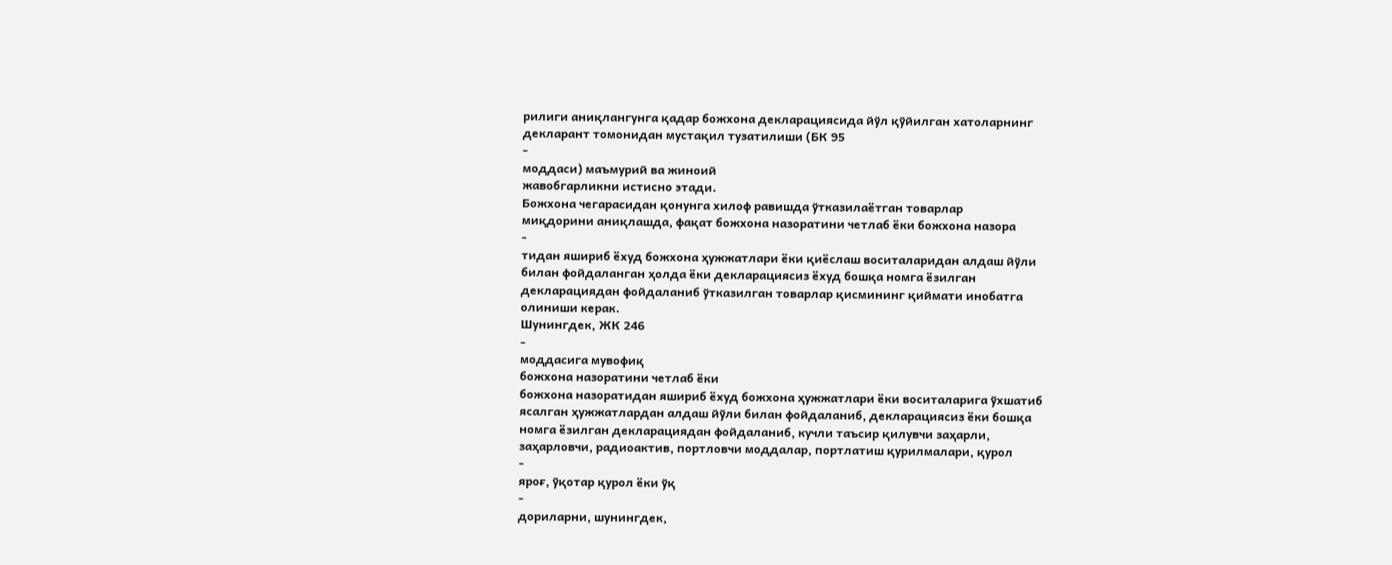рилиги аниқлангунга қадар божхона декларациясида йўл қўйилган хатоларнинг
декларант томонидан мустақил тузатилиши (БК 95
-
моддаси) маъмурий ва жиноий
жавобгарликни истисно этади.
Божхона чегарасидан қонунга хилоф равишда ўтказилаётган товарлар
миқдорини аниқлашда, фақат божхона назоратини четлаб ёки божхона назора
-
тидан яшириб ёхуд божхона ҳужжатлари ёки қиёслаш воситаларидан алдаш йўли
билан фойдаланган ҳолда ёки декларациясиз ёхуд бошқа номга ёзилган
декларациядан фойдаланиб ўтказилган товарлар қисмининг қиймати инобатга
олиниши керак.
Шунингдек, ЖК 246
-
моддасига мувофиқ
божхона назоратини четлаб ёки
божхона назоратидан яшириб ёхуд божхона ҳужжатлари ёки воситаларига ўхшатиб
ясалган ҳужжатлардан алдаш йўли билан фойдаланиб, декларациясиз ёки бошқа
номга ёзилган декларациядан фойдаланиб, кучли таъсир қилувчи заҳарли,
заҳарловчи, радиоактив, портловчи моддалар, портлатиш қурилмалари, қурол
-
яроғ, ўқотар қурол ёки ўқ
-
дориларни, шунингдек,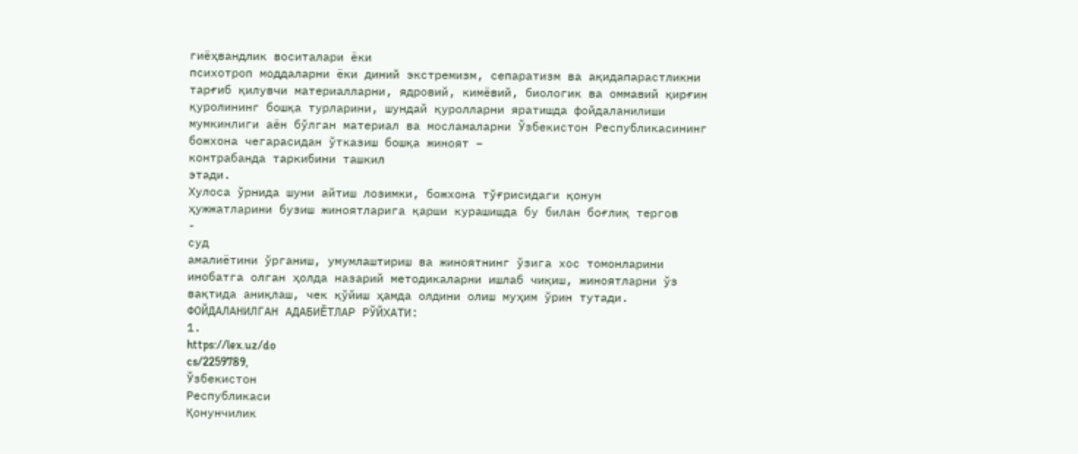гиёҳвандлик воситалари ёки
психотроп моддаларни ёки диний экстремизм, сепаратизм ва ақидапарастликни
тарғиб қилувчи материалларни, ядровий, кимёвий, биологик ва оммавий қирғин
қуролининг бошқа турларини, шундай қуролларни яратишда фойдаланилиши
мумкинлиги аён бўлган материал ва мосламаларни Ўзбекистон Республикасининг
божхона чегарасидан ўтказиш бошқа жиноят –
контрабанда таркибини ташкил
этади.
Хулоса ўрнида шуни айтиш лозимки, божхона тўғрисидаги қонун
ҳужжатларини бузиш жиноятларига қарши курашишда бу билан боғлиқ тергов
-
суд
амалиётини ўрганиш, умумлаштириш ва жиноятнинг ўзига хос томонларини
инобатга олган ҳолда назарий методикаларни ишлаб чиқиш, жиноятларни ўз
вақтида аниқлаш, чек қўйиш ҳамда олдини олиш муҳим ўрин тутади.
ФОЙДАЛАНИЛГАН АДАБИЁТЛАР РЎЙХАТИ:
1.
https://lex.uz/do
cs/2259789,
Ўзбекистон
Республикаси
Қонунчилик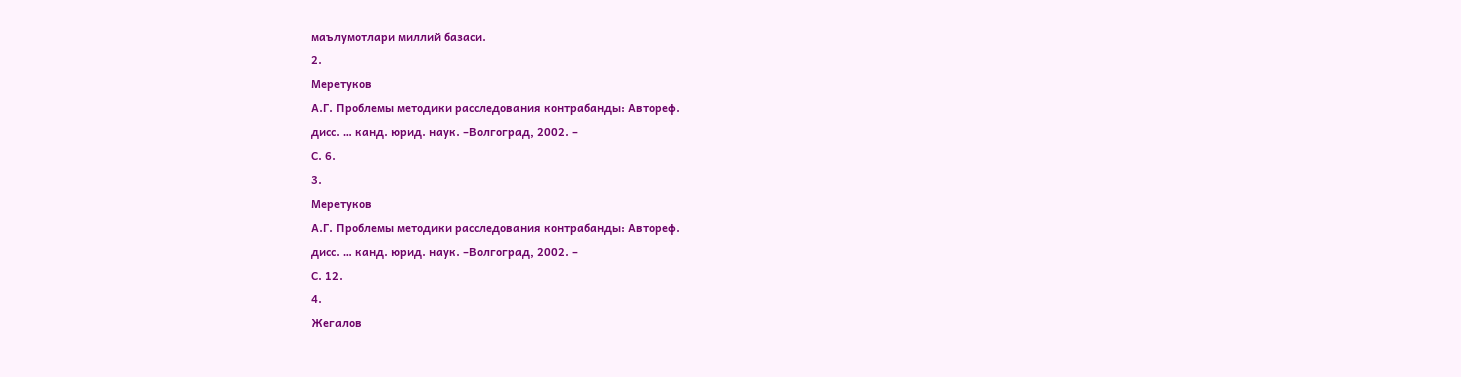маълумотлари миллий базаси.
2.
Меретуков
А.Г. Проблемы методики расследования контрабанды: Автореф.
дисс. … канд. юрид. наук. –Волгоград, 2002. –
С. 6.
3.
Меретуков
А.Г. Проблемы методики расследования контрабанды: Автореф.
дисс. … канд. юрид. наук. –Волгоград, 2002. –
С. 12.
4.
Жегалов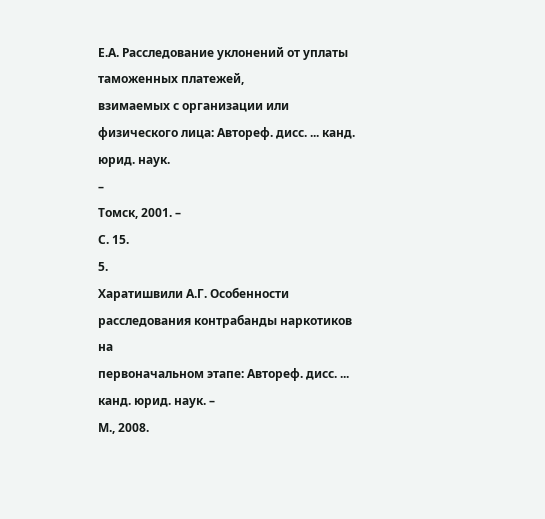Е.А. Расследование уклонений от уплаты таможенных платежей,
взимаемых с организации или физического лица: Автореф. дисс. ... канд. юрид. наук.
–
Томск, 2001. –
С. 15.
5.
Харатишвили А.Г. Особенности расследования контрабанды наркотиков на
первоначальном этапе: Автореф. дисс. ... канд. юрид. наук. –
М., 2008.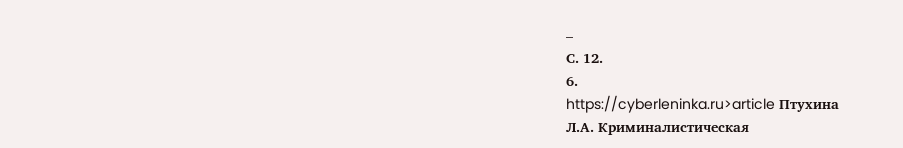–
С. 12.
6.
https://cyberleninka.ru>article Птухина
Л.А. Криминалистическая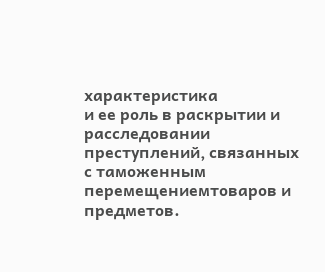характеристика
и ее роль в раскрытии и расследовании преступлений, связанных с таможенным
перемещениемтоваров и предметов.